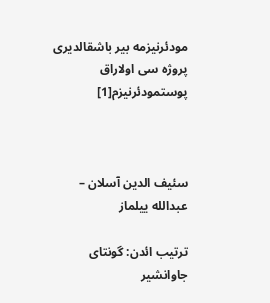مودئرنیزمه بیر باشقالدیری پروژه سی اولاراق پوستمودئرنیزم[1]



سئیف الدین آسلان – عبدالله ییلماز

ترتیب ائدن: گونتای جاوانشیر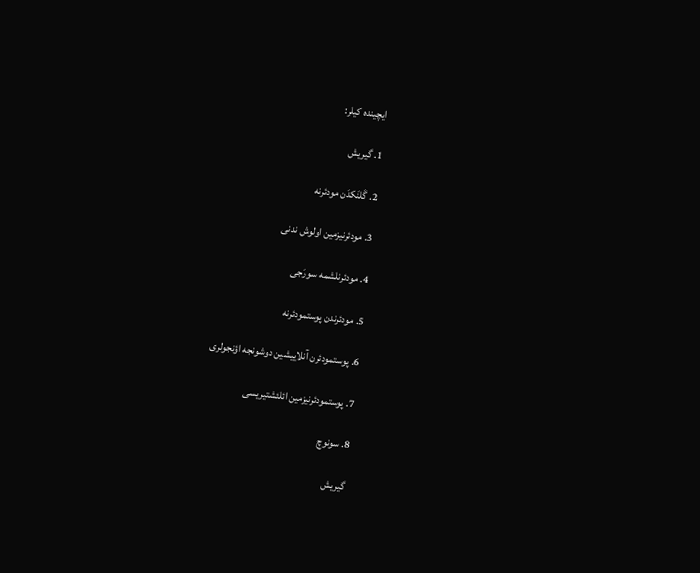ایچینده کیلر:

1. گیریش

2. گَلنَکدَن مودئرنه

3. مودئرنیزمین اولوش ندنی

4. مودئرنلشمه سورَجی

5. مودئرندن پوستمودئرنه

6. پوستمودئرن آنلاییشین دوشونجه اؤنجولری

7. پوستمودئرنیزمین ائلئشتیریسی

8. سونوچ

گیریش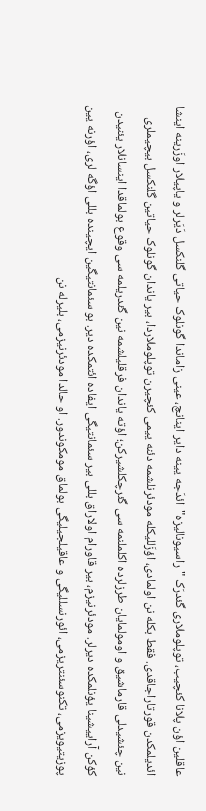عاقلین اؤن پلانا کئچیب، توپلوملاری گئدرَک "راسیونالیزه"  ائدَجه یینه دایر اینانچ، عینی زاماندا گونلوک حیاتی گلنکسل دَیَرلر و یاپیلار اوزَرینه اینشا ائدیلمکدن قورتاراجاقدی. فقط بکله نن اولمادی، اؤزَللیکله مودئرنلشمه دئنه ییمی کئچیرن توپلوملاردا، بیر یاندان گونلوک حیاتین گلنکسل بیچیملری نین چئشیدلی قارماشیق و اومولمایان طرزلرده اکلملنمه سی گئرچکلشیرکن؛ اؤته یاندان فرقلیلشمه نین گئدریلمه سی وقوع بولماقدا اینسانلار یئنیدن کؤکن آراییشینا یؤنلمکده دیرلر. مودئرنیزم، بیر قاورام اولاراق بللی بیر سئمانتیگی ایفاده ائتمکده دیر. بو سئمانتیگین ایچینده بللی اؤگه لری، اؤرنه یین پوزیتیویزمی، تکنوسئنتریزمی، ائورنسللیگی و عاقیلجیلیگی بولماق مومکوندور. او حالدا مودئرنیزمی، بلیرله نن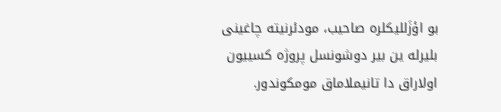بو اؤزَللیکلره صاحیب، مودئرنیته چاغینی بلیرله ین بیر دوشونسل پروژه کسییون اولاراق دا تانیملاماق مومکوندور.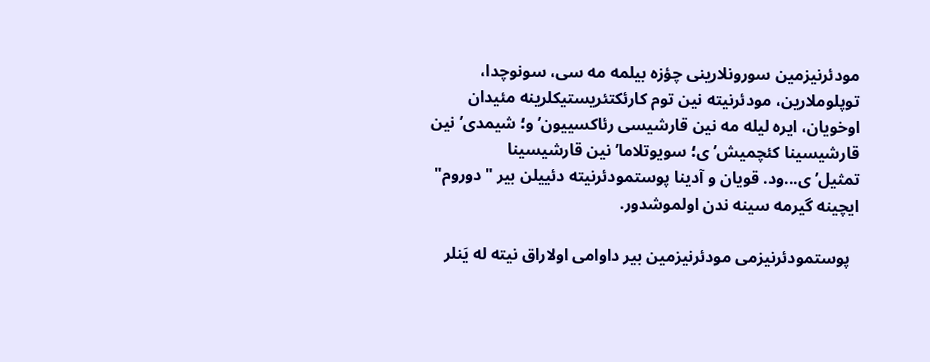مودئرنیزمین سورونلارینی چؤزه بیلمه مه سی، سونوچدا، توپلوملارین، مودئرنیته نین توم کارئکتئریستیکلرینه مئیدان اوخویان، ایره لیله مه نین قارشیسی رئاکسییون’و؛ شیمدی’نین قارشیسینا کئچمیش’ی؛ سویوتلاما’نین قارشیسینا تمثیل’ی...ود. قویان و آدینا پوستمودئرنیته دئییلن بیر "دوروم" ایچینه گیرمه سینه ندن اولموشدور.

  پوستمودئرنیزمی مودئرنیزمین بیر داوامی اولاراق نیته له یَنلر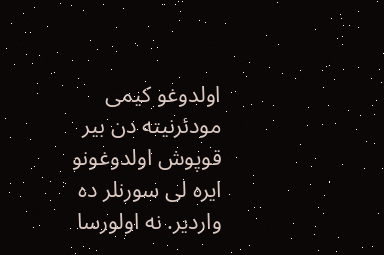اولدوغو کیمی مودئرنیته دن بیر قوپوش اولدوغونو ایره لی سورنلر ده واردیر. نه اولورسا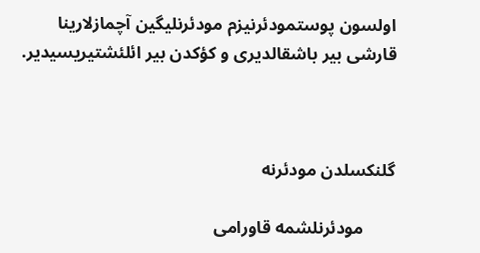اولسون پوستمودئرنیزم مودئرنلیگین آچمازلارینا قارشی بیر باشقالدیری و کؤکدن بیر ائلئشتیریسیدیر.



گلنکسلدن مودئرنه

       مودئرنلشمه قاورامی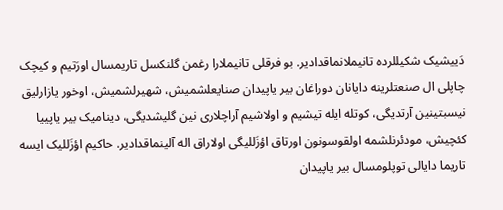دَییشیک شکیللرده تانیملانماقدادیر. بو فرقلی تانیملارا رغمن گلنکسل تاریمسال اورَتیم و کیچک چاپلی ال صنعتلرینه دایانان دوراغان بیر یاپیدان صنایعلشمیش، شهیرلشمیش، اوخور یازارلیق نیسبتینین آرتدیگی، کوتله ایله تیشیم و اولاشیم آراچلاری نین گلیشدیگی، دینامیک بیر یاپییا کئچیش، مودئرنلشمه اولقوسونون اورتاق اؤزَللیگی اولاراق اله آلینماقدادیر. حاکیم اؤزَللیک ایسه تاریما دایالی توپلومسال بیر یاپیدان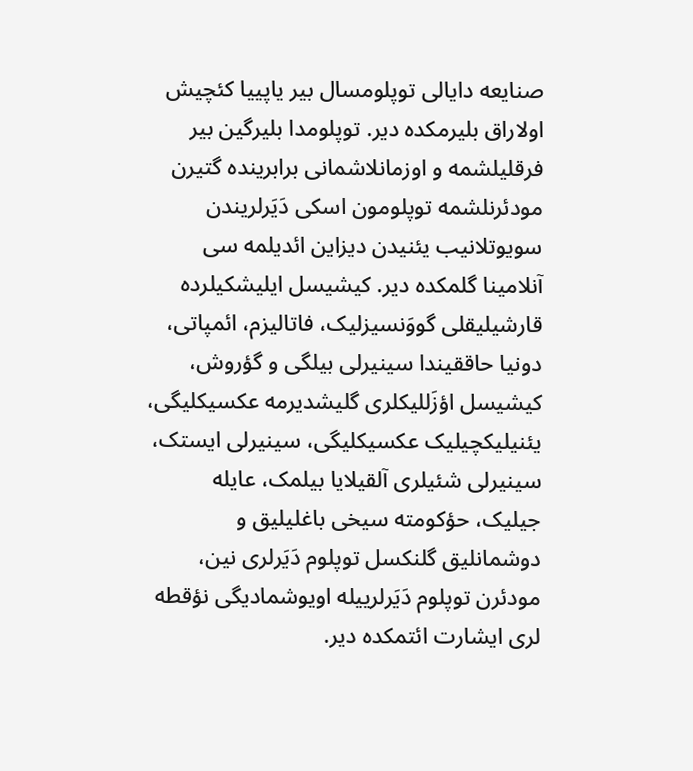صنایعه دایالی توپلومسال بیر یاپییا کئچیش اولاراق بلیرمکده دیر. توپلومدا بلیرگین بیر فرقلیلشمه و اوزمانلاشمانی برابرینده گتیرن مودئرنلشمه توپلومون اسکی دَیَرلریندن سویوتلانیب یئنیدن دیزاین ائدیلمه سی آنلامینا گلمکده دیر. کیشیسل ایلیشکیلرده قارشیلیقلی گووَنسیزلیک، فاتالیزم، ائمپاتی، دونیا حاققیندا سینیرلی بیلگی و گؤروش، کیشیسل اؤزَللیکلری گلیشدیرمه عکسیکلیگی، یئنیلیکچیلیک عکسیکلیگی، سینیرلی ایستک، سینیرلی شئیلری آلقیلایا بیلمک، عایله جیلیک، حؤکومته سیخی باغلیلیق و دوشمانلیق گلنکسل توپلوم دَیَرلری نین، مودئرن توپلوم دَیَرلرییله اویوشمادیگی نؤقطه لری ایشارت ائتمکده دیر.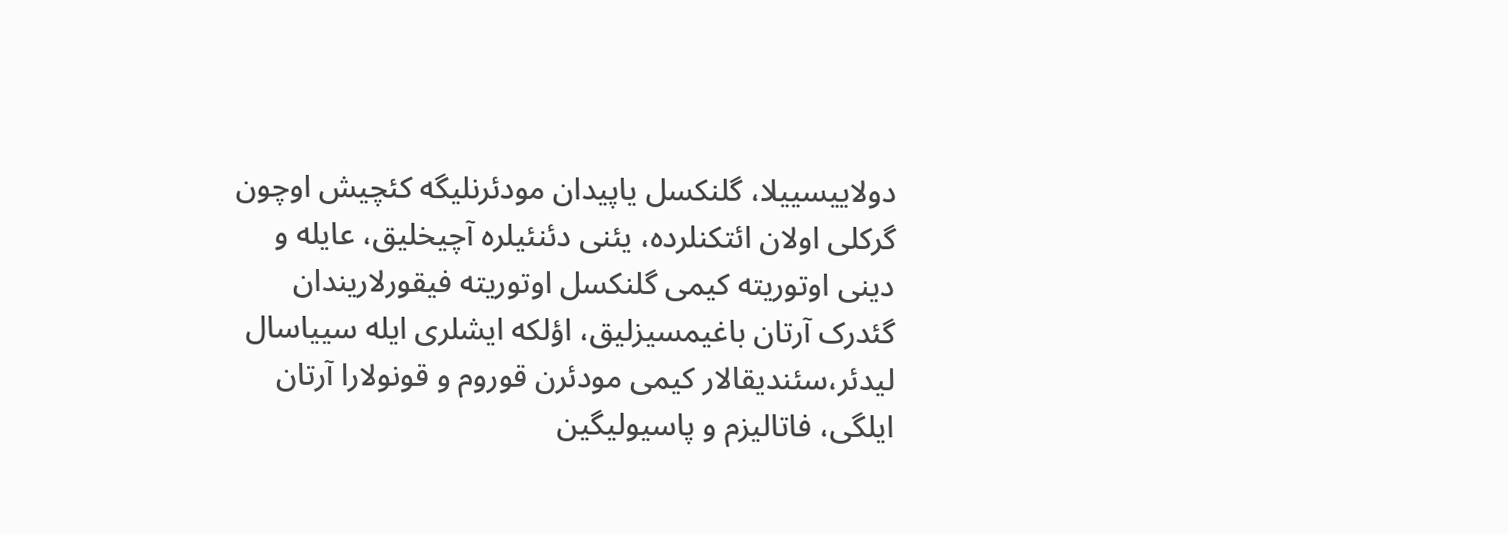دولاییسییلا، گلنکسل یاپیدان مودئرنلیگه کئچیش اوچون گرکلی اولان ائتکنلرده، یئنی دئنئیلره آچیخلیق، عایله و دینی اوتوریته کیمی گلنکسل اوتوریته فیقورلاریندان گئدرک آرتان باغیمسیزلیق، اؤلکه ایشلری ایله سییاسال لیدئر،سئندیقالار کیمی مودئرن قوروم و قونولارا آرتان ایلگی، فاتالیزم و پاسیولیگین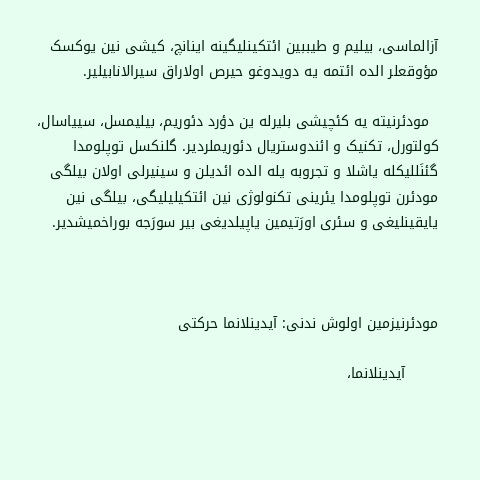آزالماسی، بیلیم و طیببین ائتکینلیگینه اینانچ، کیشی نین یوکسک مؤوقعلر الده ائتمه یه دویدوغو حیرص اولاراق سیرالانابیلیر.

  مودئرنیته یه کئچیشی بلیرله ین دؤرد دئوریم، بیلیمسل، سییاسال، کولتورل، تکنیک و ائندوستریال دئوریملردیر. گلنکسل توپلومدا گئنَللیکله یاشلا و تجروبه یله الده ائدیلن و سینیرلی اولان بیلگی مودئرن توپلومدا یئرینی تکنولوژی نین ائتکیلیلیگی، بیلگی نین یایقینلیغی و سئری اورَتیمین یاپیلدیغی بیر سورَجه بوراخمیشدیر.



مودئرنیزمین اولوش ندنی: آیدینلانما حرکتی

       آیدینلانما،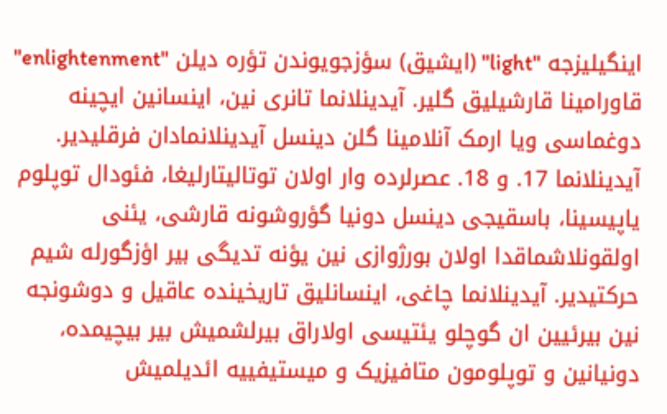اینگیلیزجه "light" (ایشیق) سؤزجویوندن تؤره دیلن "enlightenment" قاورامینا قارشیلیق گلیر. آیدینلانما تانری نین، اینسانین ایچینه دوغماسی ویا ارمک آنلامینا گلن دینسل آیدینلانمادان فرقلیدیر. آیدینلانما 17. و 18. عصرلرده وار اولان توتالیتارلیغا، فئودال توپلوم یاپیسینا، باسقیجی دینسل دونیا گؤروشونه قارشی، یئنی اولقونلاشماقدا اولان بورژوازی نین یؤنه تدیگی بیر اؤزگورله شیم حرکتیدیر. آیدینلانما چاغی، اینسانلیق تاریخینده عاقیل و دوشونجه نین بیرئیین ان گوچلو یئتیسی اولاراق بیرلشمیش بیر بیچیمده، دونیانین و توپلومون متافیزیک و میستیفییه ائدیلمیش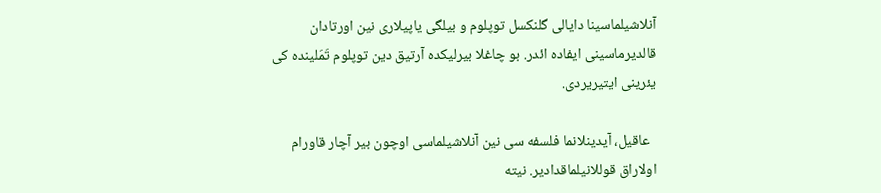آنلاشیلماسینا دایالی گلنکسل توپلوم و بیلگی یاپیلاری نین اورتادان قالدیرماسینی ایفاده ائدر. بو چاغلا بیرلیکده آرتیق دین توپلوم تَمَلینده کی یئرینی ایتیریردی.

  عاقیل، آیدینلانما فلسفه سی نین آنلاشیلماسی اوچون بیر آچار قاورام اولاراق قوللانیلماقدادیر. نیته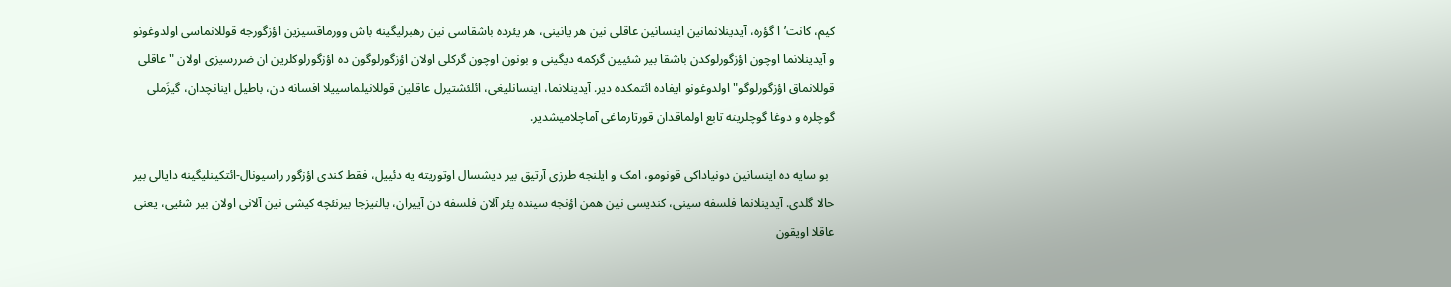کیم، کانت’ا گؤره، آیدینلانمانین اینسانین عاقلی نین هر یانینی، هر یئرده باشقاسی نین رهبرلیگینه باش وورماقسیزین اؤزگورجه قوللانماسی اولدوغونو و آیدینلانما اوچون اؤزگورلوکدن باشقا بیر شئیین گرکمه دیگینی و بونون اوچون گرکلی اولان اؤزگورلوگون ده اؤزگورلوکلرین ان ضررسیزی اولان "عاقلی قوللانماق اؤزگورلوگو" اولدوغونو ایفاده ائتمکده دیر. آیدینلانما، اینسانلیغی، ائلئشتیرل عاقلین قوللانیلماسییلا افسانه دن، باطیل اینانچدان، گیزَملی گوچلره و دوغا گوچلرینه تابع اولماقدان قورتارماغی آماچلامیشدیر.

  بو سایه ده اینسانین دونیاداکی قونومو، امک و ایلنجه طرزی آرتیق بیر دیشسال اوتوریته یه دئییل، فقط کندی اؤزگور راسیونال-ائتکینلیگینه دایالی بیر حالا گلدی. آیدینلانما فلسفه سینی، کندیسی نین همن اؤنجه سینده یئر آلان فلسفه دن آییران، یالنیزجا بیرنئچه کیشی نین آلانی اولان بیر شئیی، یعنی عاقلا اویقون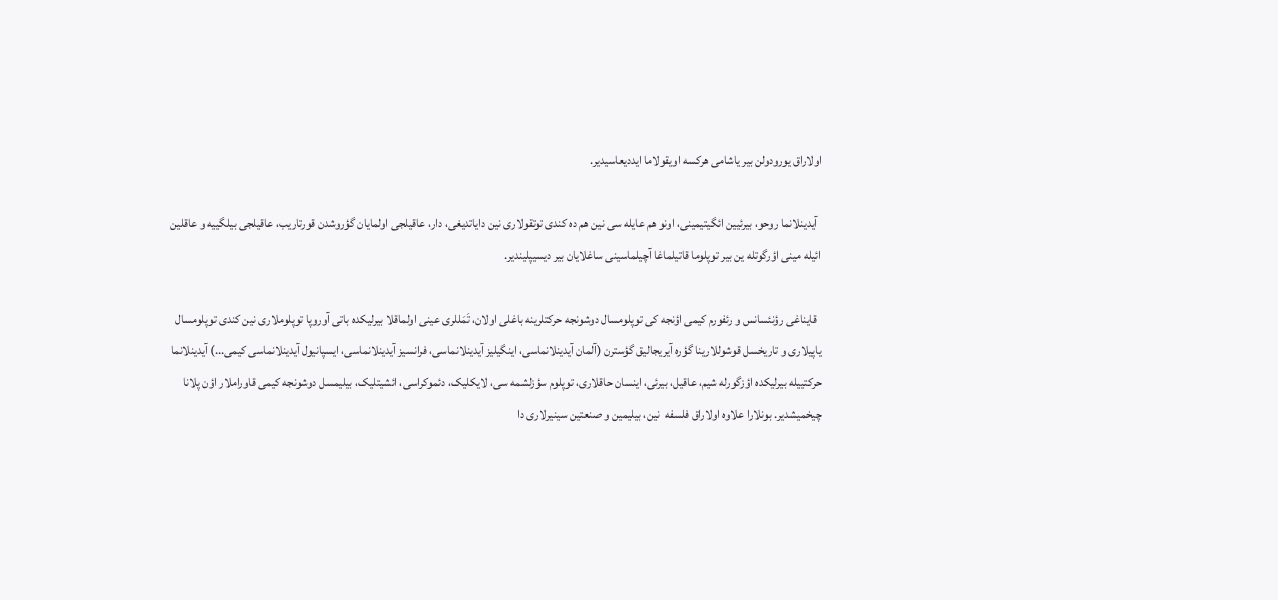اولاراق یورودولن بیر یاشامی هرکسه اویقولاما ایددیعاسیدیر.

  آیدینلانما روحو، بیرئیین ائگیتیمینی، اونو هم عایله سی نین هم ده کندی توتقولاری نین دایاتدیغی، دار، عاقیلجی اولمایان گؤروشدن قورتاریب، عاقیلجی بیلگییه و عاقلین ائیله مینی اؤرگوتله ین بیر توپلوما قاتیلماغا آچیلماسینی ساغلایان بیر دیسیپلیندیر.

  قایناغی رؤنئسانس و رئفورم کیمی اؤنجه کی توپلومسال دوشونجه حرکتلرینه باغلی اولان، تَمَللری عینی اولماقلا بیرلیکده باتی آوروپا توپلوملاری نین کندی توپلومسال یاپیلاری و تاریخسل قوشوللارینا گؤره آیریجالیق گؤسترن (آلمان آیدینلانماسی، اینگیلیز آیدینلانماسی، فرانسیز آیدینلانماسی، ایسپانیول آیدینلانماسی کیمی...) آیدینلانما حرکتییله بیرلیکده اؤزگورله شیم، عاقیل، بیرئی، اینسان حاقلاری، توپلوم سؤزلشمه سی، لایکلیک، دئموکراسی، ائشیتلیک، بیلیمسل دوشونجه کیمی قاوراملار اؤن پلانا چیخمیشدیر. بونلارا علاوه اولاراق فلسفه  نین، بیلیمین و صنعتین سینیرلاری دا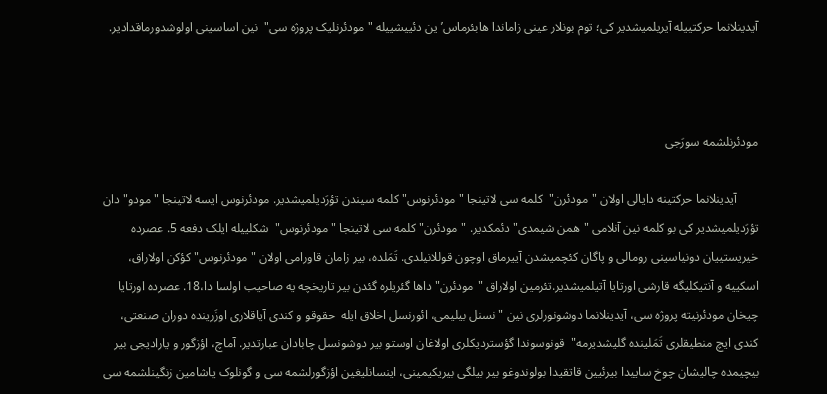آیدینلانما حرکتییله آیریلمیشدیر کی؛ توم بونلار عینی زاماندا هابئرماس’ین دئییشییله "مودئرنلیک پروژه سی"  نین اساسینی اولوشدورماقدادیر.



مودئرنلشمه سورَجی

       آیدینلانما حرکتینه دایالی اولان "مودئرن"  کلمه سی لاتینجا "مودئرنوس" کلمه سیندن تؤرَدیلمیشدیر. مودئرنوس ایسه لاتینجا "مودو"دان تؤرَدیلمیشدیر کی بو کلمه نین آنلامی "همن شیمدی" دئمکدیر. "مودئرن" کلمه سی لاتینجا "مودئرنوس"  شکلییله ایلک دفعه 5. عصرده خیریستییان دونیاسینی رومالی و پاگان کئچمیشدن آییرماق اوچون قوللانیلدی. تَمَلده، بیر زامان قاورامی اولان "مودئرنوس" کؤکن اولاراق، اسکییه و آنتیکلیگه قارشی اورتایا آتیلمیشدیر.تئرمین اولاراق "مودئرن" داها گئریلره گئدن بیر تاریخچه یه صاحیب اولسا دا،18. عصرده اورتایا چیخان مودئرنیته پروژه سی، آیدینلانما دوشونورلری نین "نسنل بیلیمی، ائورنسل اخلاق ایله  حقوقو و کندی آیاقلاری اوزَرینده دوران صنعتی، کندی ایچ منطیقلری تَمَلینده گلیشدیرمه"  قونوسوندا گؤستردیکلری اولاغان اوستو بیر دوشونسل چابادان عبارتدیر. آماچ، اؤزگور و یارادیجی بیر بیچیمده چالیشان چوخ ساییدا بیرئیین قاتقیدا بولوندوغو بیر بیلگی بیریکیمینی، اینسانلیغین اؤزگورلشمه سی و گونلوک یاشامین زنگینلشمه سی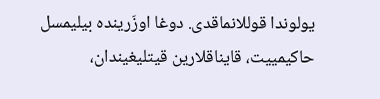یولوندا قوللانماقدی. دوغا اوزَرینده بیلیمسل حاکیمییت، قایناقلارین قیتلیغیندان،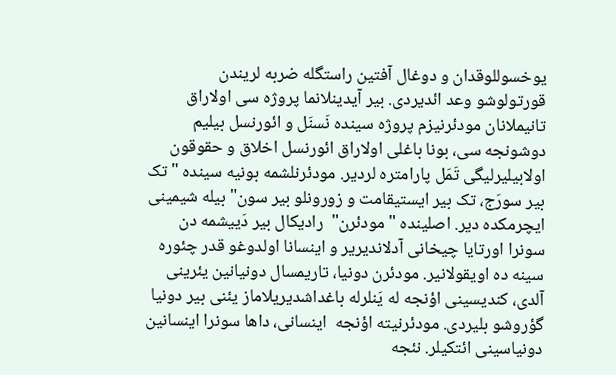یوخسوللوقدان و دوغال آفتین راستگله ضربه لریندن قورتولوشو وعد ائدیردی. بیر آیدینلانما پروژه سی اولاراق تانیملانان مودئرنیزم پروژه سینده نَسنَل و ائورنسل بیلیم دوشونجه سی، بونا باغلی اولاراق ائورنسل اخلاق و حقوقون اولابیلیرلیگی تَمَل پارامتره لردیر. مودئرنلشمه بونیه سینده "تک بیر سورَج، تک بیر ایستیقامت و زورونلو بیر سون" بیله شیمینی ایچرمکده دیر. اصلینده "مودئرن"  رادیکال بیر دَییشمه دن سونرا اورتایا چیخانی آدلاندیریر و اینسانا اولدوغو قدر چئوره سینه ده اویقولانیر. مودئرن دونیا، تاریمسال دونیانین یئرینی آلدی، کندیسینی اؤنجه له یَنلرله باغداشدیریلاماز یئنی بیر دونیا گؤروشو بلیردی. مودئرنیته اؤنجه  اینسانی، داها سونرا اینسانین دونیاسینی ائتکیلر. نئجه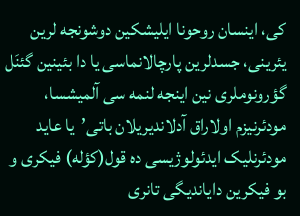کی، اینسان روحونا ایلیشکین دوشونجه لرین یئرینی، جسدلرین پارچالانماسی یا دا بئینین گئنَل گؤرونوملری نین اینجه لنمه سی آلمیشسا، مودئرنیزم اولاراق آدلاندیریلان باتی’یا عاید مودئرنلیک ایدئولوژیسی ده قول(کؤله) فیکری و بو فیکرین دایاندیگی تانری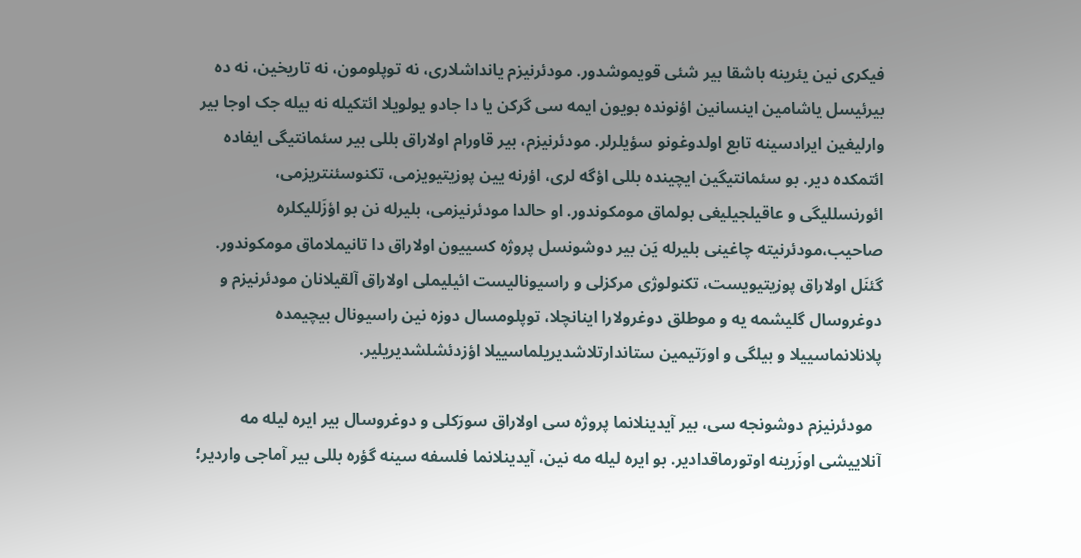فیکری نین یئرینه باشقا بیر شئی قویموشدور. مودئرنیزم یانداشلاری، نه توپلومون، نه تاریخین، نه ده بیرئیسل یاشامین اینسانین اؤنونده بویون ایمه سی گرکن یا دا جادو یولویلا ائتکیله نه بیله جک اوجا بیر وارلیغین ایرادسینه تابع اولدوغونو سؤیلرلر. مودئرنیزم، بیر قاورام اولاراق بللی بیر سئمانتیگی ایفاده ائتمکده دیر. بو سئمانتیگین ایچینده بللی اؤگه لری، اؤرنه یین پوزیتیویزمی، تکنوسئنتریزمی، ائورنسللیگی و عاقیلجیلیغی بولماق مومکوندور. او حالدا مودئرنیزمی، بلیرله نن بو اؤزَللیکلره صاحیب،مودئرنیته چاغینی بلیرله یَن بیر دوشونسل پروژه کسییون اولاراق دا تانیملاماق مومکوندور. گئنَل اولاراق پوزیتیویست، تکنولوژی مرکزلی و راسیونالیست ائیلیملی اولاراق آلقیلانان مودئرنیزم و دوغروسال گلیشمه یه و موطلق دوغرولارا اینانچلا، توپلومسال دوزه نین راسیونال بیچیمده پلانلانماسییلا و بیلگی و اورَتیمین ستاندارتلاشدیریلماسییلا اؤزدئشلشدیریلیر.

  مودئرنیزم دوشونجه سی، بیر آیدینلانما پروژه سی اولاراق سورَکلی و دوغروسال بیر ایره لیله مه آنلاییشی اوزَرینه اوتورماقدادیر. بو ایره لیله مه نین، آیدینلانما فلسفه سینه گؤره بللی بیر آماجی واردیر؛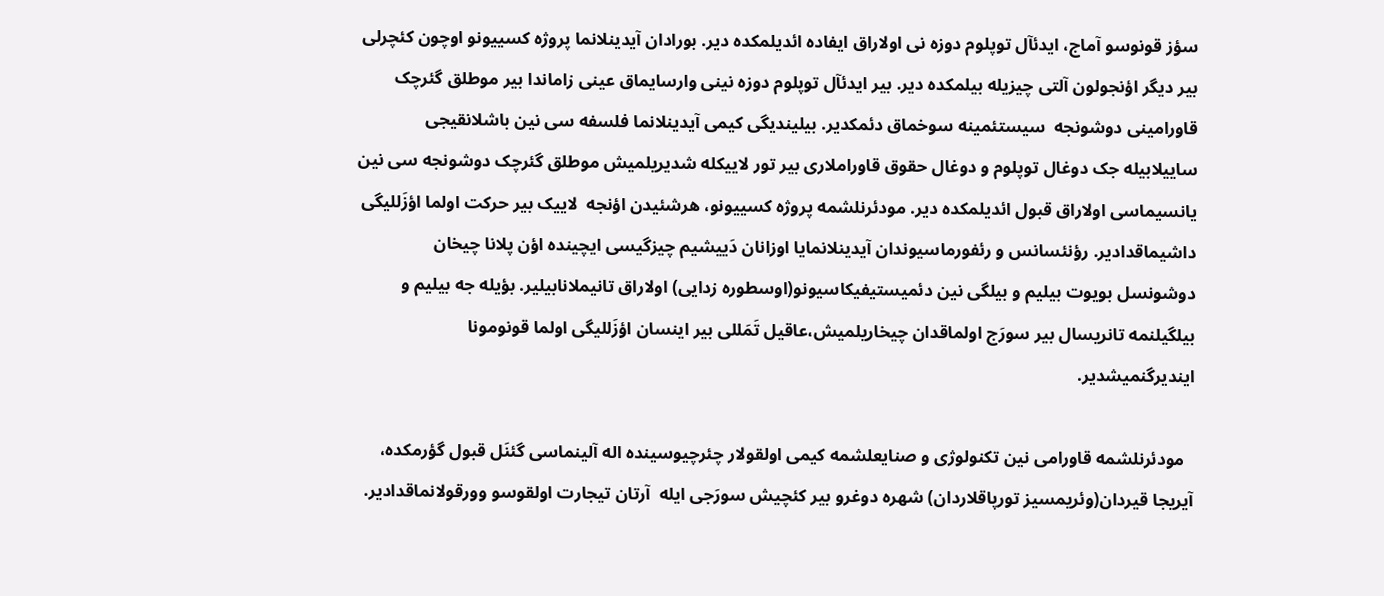سؤز قونوسو آماج، ایدئآل توپلوم دوزه نی اولاراق ایفاده ائدیلمکده دیر. بورادان آیدینلانما پروژه کسییونو اوچون کئچرلی بیر دیگر اؤنجولون آلتی چیزیله بیلمکده دیر. بیر ایدئآل توپلوم دوزه نینی وارسایماق عینی زاماندا بیر موطلق گئرچک قاورامینی دوشونجه  سیستئمینه سوخماق دئمکدیر. بیلیندیگی کیمی آیدینلانما فلسفه سی نین باشلانقیجی ساییلابیله جک دوغال توپلوم و دوغال حقوق قاوراملاری بیر تور لاییکله شدیریلمیش موطلق گئرچک دوشونجه سی نین یانسیماسی اولاراق قبول ائدیلمکده دیر. مودئرنلشمه پروژه کسییونو، هرشئیدن اؤنجه  لاییک بیر حرکت اولما اؤزَللیگی داشیماقدادیر. رؤنئسانس و رئفورماسیوندان آیدینلانمایا اوزانان دَییشیم چیزگیسی ایچینده اؤن پلانا چیخان دوشونسل بویوت بیلیم و بیلگی نین دئمیستیفیکاسیونو(اوسطوره زدایی) اولاراق تانیملانابیلیر. بؤیله جه بیلیم و بیلگیلنمه تانریسال بیر سورَج اولماقدان چیخاریلمیش،عاقیل تَمَللی بیر اینسان اؤزَللیگی اولما قونومونا ایندیرگنمیشدیر.

  مودئرنلشمه قاورامی نین تکنولوژی و صنایعلشمه کیمی اولقولار چئرچیوسینده اله آلینماسی گئنَل قبول گؤرمکده، آیریجا قیردان(وئریمسیز تورپاقلاردان) شهره دوغرو بیر کئچیش سورَجی ایله  آرتان تیجارت اولقوسو وورقولانماقدادیر.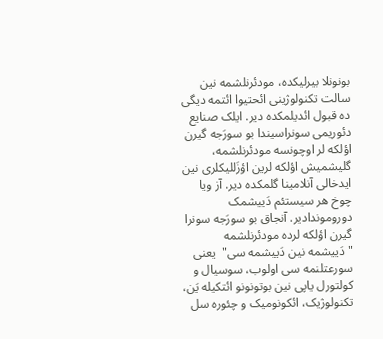بونونلا بیرلیکده، مودئرنلشمه نین سالت تکنولوژینی ائحتیوا ائتمه دیگی ده قبول ائدیلمکده دیر. ایلک صنایع دئوریمی سونراسیندا بو سورَجه گیرن اؤلکه لر اوچونسه مودئرنلشمه، گلیشمیش اؤلکه لرین اؤزَللیکلری نین ایدخالی آنلامینا گلمکده دیر. آز ویا چوخ هر سیستئم دَییشمک دوروموندادیر. آنجاق بو سورَجه سونرا گیرن اؤلکه لرده مودئرنلشمه "دَییشمه نین دَییشمه سی"  یعنی سورعتلنمه سی اولوب، سوسیال و کولتورل یاپی نین بوتونونو ائتکیله یَن، تکنولوژیک، ائکونومیک و چئوره سل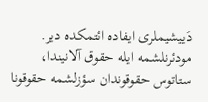دَییشیملری ایفاده ائتمکده دیر. مودئرنلشمه ایله حقوق آلانیندا، ستاتوس حقوقوندان سؤزلشمه حقوقونا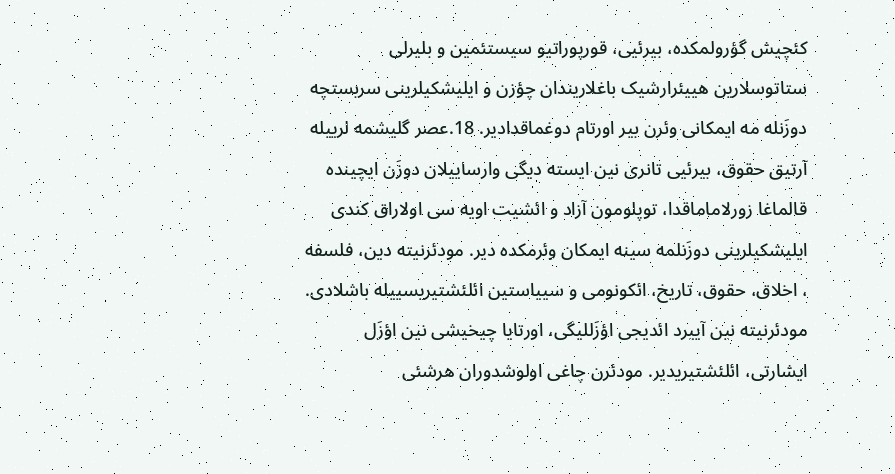کئچیش گؤرولمکده، بیرئیی، قورپوراتیو سیستئمین و بلیرلی ستاتوسلارین هییئرارشیک باغلاریندان چؤزن و ایلیشکیلرینی سربستچه دوزَنله مه ایمکانی وئرن بیر اورتام دوغماقدادیر. 18.عصر گلیشمه لرییله آرتیق حقوق، بیرئیی تانری نین ایسته دیگی وارساییلان دوزَن ایچینده قالماغا زورلاماماقدا، توپلومون آزاد و ائشیت اویه سی اولاراق کندی ایلیشکیلرینی دوزَنلمه سینه ایمکان وئرمکده دیر. مودئرنیته دین، فلسفه ، اخلاق، حقوق، تاریخ، ائکونومی و سییاستین ائلئشتیریسییله باشلادی. مودئرنیته نین آییرد ائدیجی اؤزَللیگی، اورتایا چیخیشی نین اؤزَل ایشارتی، ائلئشتیریدیر. مودئرن چاغی اولوشدوران هرشئی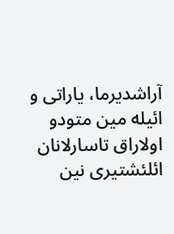آراشدیرما، یاراتی و ائیله مین متودو اولاراق تاسارلانان ائلئشتیری نین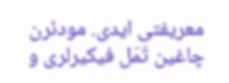معریفتی ایدی. مودئرن چاغین تَمَل فیکیرلری و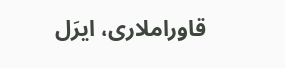قاوراملاری، ایرَل